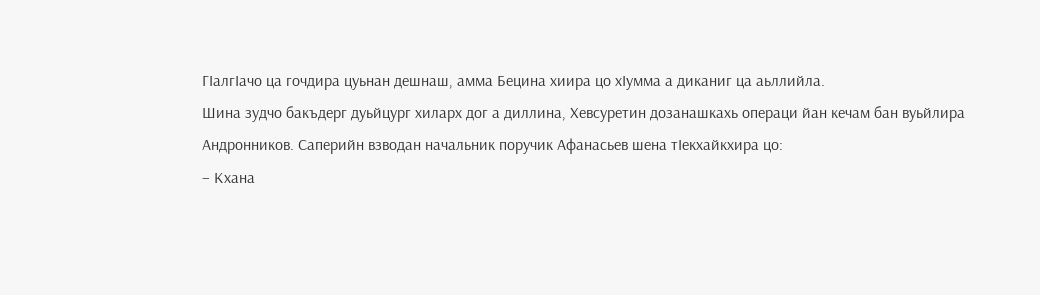ГIалгIачо ца гочдира цуьнан дешнаш, амма Бецина хиира цо хIумма а диканиг ца аьллийла.
Шина зудчо бакъдерг дуьйцург хиларх дог а диллина, Хевсуретин дозанашкахь операци йан кечам бан вуьйлира Андронников. Саперийн взводан начальник поручик Афанасьев шена тIекхайкхира цо:
– Кхана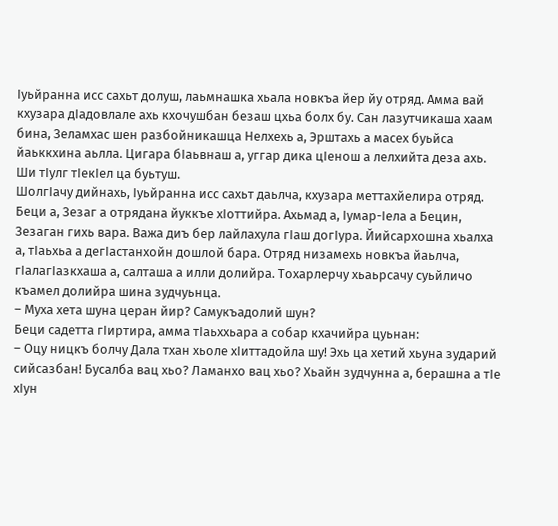Iуьйранна исс сахьт долуш, лаьмнашка хьала новкъа йер йу отряд. Амма вай кхузара дIадовлале ахь кхочушбан безаш цхьа болх бу. Сан лазутчикаша хаам бина, Зеламхас шен разбойникашца Нелхехь а, Эрштахь а масех буьйса йаьккхина аьлла. Цигара бIаьвнаш а, уггар дика цIенош а лелхийта деза ахь. Ши тIулг тIекIел ца буьтуш.
ШолгIачу дийнахь, Iуьйранна исс сахьт даьлча, кхузара меттахйелира отряд. Беци а, Зезаг а отрядана йуккъе хIоттийра. Ахьмад а, Iумар-Iела а Бецин, Зезаган гихь вара. Важа диъ бер лайлахула гIаш догIура. Йийсархошна хьалха а, тIаьхьа а дегIастанхойн дошлой бара. Отряд низамехь новкъа йаьлча, гIалагIазкхаша а, салташа а илли долийра. Тохарлерчу хьаьрсачу суьйличо къамел долийра шина зудчуьнца.
– Муха хета шуна церан йир? Самукъадолий шун?
Беци садетта гIиртира, амма тIаьххьара а собар кхачийра цуьнан:
– Оцу ницкъ болчу Дала тхан хьоле хIиттадойла шу! Эхь ца хетий хьуна зударий сийсазбан! Бусалба вац хьо? Ламанхо вац хьо? Хьайн зудчунна а, берашна а тIе хIун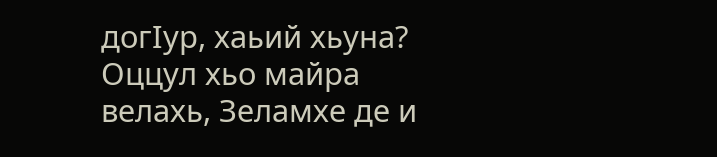догIур, хаьий хьуна? Оццул хьо майра велахь, Зеламхе де и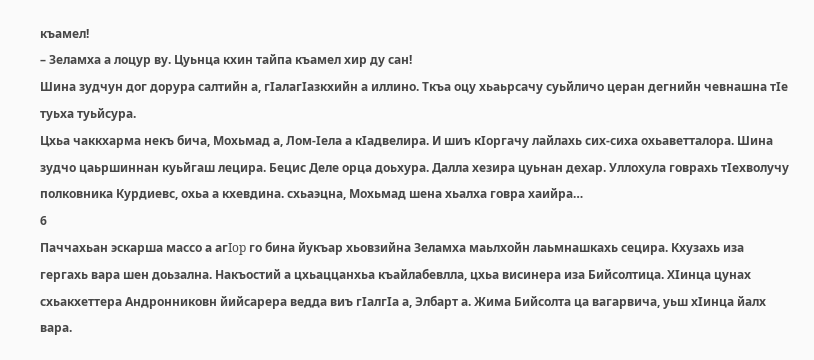къамел!
– Зеламха а лоцур ву. Цуьнца кхин тайпа къамел хир ду сан!
Шина зудчун дог дорура салтийн а, гIалагIазкхийн а иллино. Ткъа оцу хьаьрсачу суьйличо церан дегнийн чевнашна тIе туьха туьйсура.
Цхьа чаккхарма некъ бича, Мохьмад а, Лом-Iела а кIадвелира. И шиъ кIоргачу лайлахь сих-сиха охьаветталора. Шина зудчо цаьршиннан куьйгаш лецира. Бецис Деле орца доьхура. Далла хезира цуьнан дехар. Уллохула говрахь тIехволучу полковника Курдиевс, охьа а кхевдина. схьаэцна, Мохьмад шена хьалха говра хаийра…
6
Паччахьан эскарша массо а aгIop го бина йукъар хьовзийна Зеламха маьлхойн лаьмнашкахь сецира. Кхузахь иза гергахь вара шен доьзална. Накъостий а цхьаццанхьа къайлабевлла, цхьа висинера иза Бийсолтица. ХIинца цунах схьакхеттера Андронниковн йийсарера ведда виъ гIалгIа а, Элбарт а. Жима Бийсолта ца вагарвича, уьш хIинца йалх вара.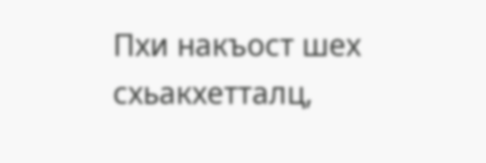Пхи накъост шех схьакхетталц,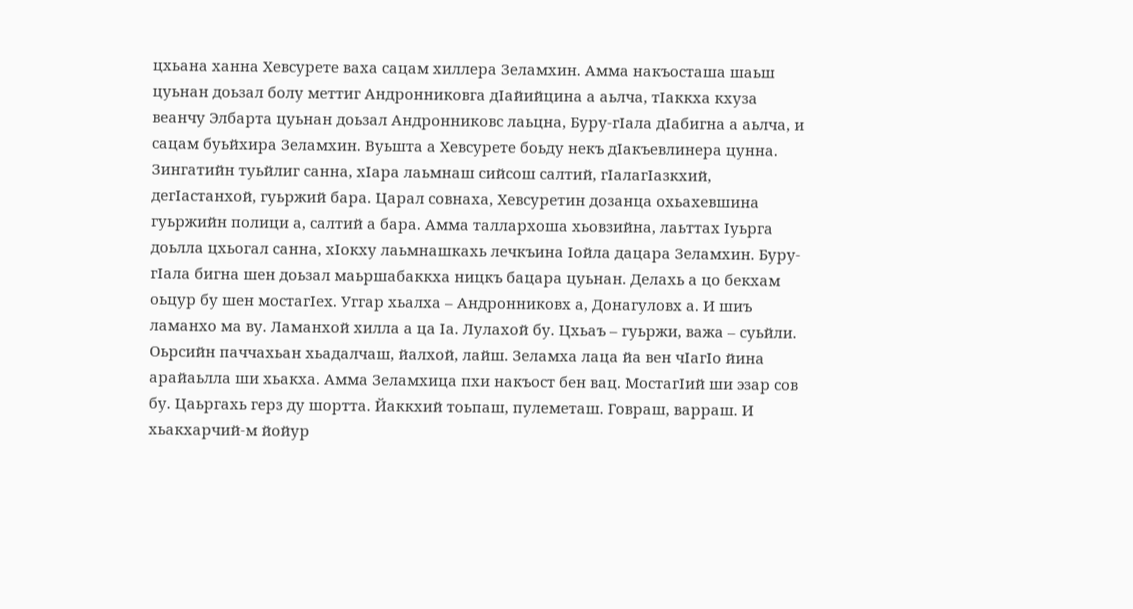цхьана ханна Хевсурете ваха сацам хиллера Зеламхин. Амма накъосташа шаьш цуьнан доьзал болу меттиг Андронниковга дIайийцина а аьлча, тIаккха кхуза веанчу Элбарта цуьнан доьзал Андронниковс лаьцна, Буру-гIала дIабигна а аьлча, и сацам буьйхира Зеламхин. Вуьшта а Хевсурете боьду некъ дIакъевлинера цунна. Зингатийн туьйлиг санна, хIара лаьмнаш сийсош салтий, гIалагIазкхий, дегIастанхой, гуьржий бара. Царал совнаха, Хевсуретин дозанца охьахевшина гуьржийн полици а, салтий а бара. Амма таллархоша хьовзийна, лаьттах Iуьрга доьлла цхьогал санна, хIокху лаьмнашкахь лечкъина Iойла дацара Зеламхин. Буру-гIала бигна шен доьзал маьршабаккха ницкъ бацара цуьнан. Делахь а цо бекхам оьцур бу шен мостагIех. Уггар хьалха – Андронниковх а, Донагуловх а. И шиъ ламанхо ма ву. Ламанхой хилла а ца Iа. Лулахой бу. Цхьаъ – гуьржи, важа – суьйли. Оьрсийн паччахьан хьадалчаш, йалхой, лайш. Зеламха лаца йа вен чIагIо йина арайаьлла ши хьакха. Амма Зеламхица пхи накъост бен вац. МостагIий ши эзар сов бу. Цаьргахь герз ду шортта. Йаккхий тоьпаш, пулеметаш. Говраш, варраш. И хьакхарчий-м йойур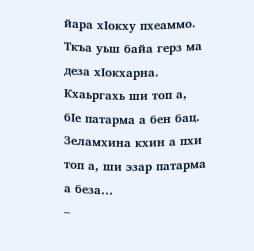йара хIокху пхеаммо. Ткъа уьш байа герз ма деза хIокхарна. Кхаьргахь ши топ а, бIе патарма а бен бац. Зеламхина кхин а пхи топ а, ши эзар патарма а беза…
–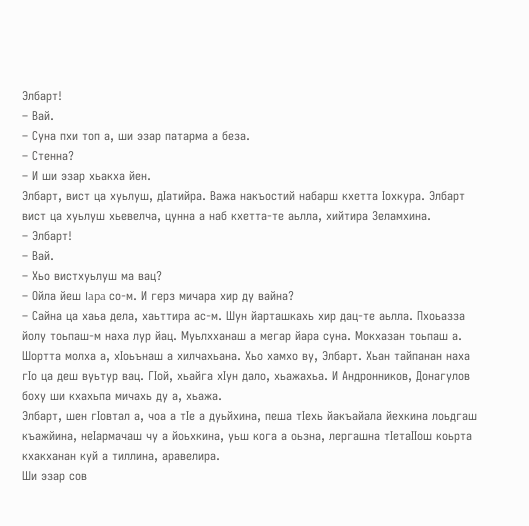Элбарт!
– Вай.
– Суна пхи топ а, ши эзар патарма а беза.
– Стенна?
– И ши эзар хьакха йен.
Элбарт, вист ца хуьлуш, дIатийра. Важа накъостий набарш кхетта Iохкура. Элбарт вист ца хуьлуш хьевелча, цунна а наб кхетта-те аьлла, хийтира Зеламхина.
– Элбарт!
– Вай.
– Хьо вистхуьлуш ма вац?
– Ойла йеш Iapa со-м. И герз мичара хир ду вайна?
– Сайна ца хаьа дела, хаьттира ас-м. Шун йарташкахь хир дац-те аьлла. Пхоьазза йолу тоьпаш-м наха лур йац. Муьлхханаш а мегар йара суна. Мокхазан тоьпаш а. Шортта молха а, хIоьънаш а хилчахьана. Хьо хамхо ву, Элбарт. Хьан тайпанан наха гIo ца деш вуьтур вац. ГIой, хьайга хIун дало, хьажахьа. И Андронников, Донагулов боху ши кхахьпа мичахь ду а, хьажа.
Элбарт, шен гIовтал а, чоа а тIе а дуьйхина, пеша тIехь йакъайала йехкина лоьдгаш къажйина, неIармачаш чу а йоьхкина, уьш кога а оьзна, лергашна тIетаIIош коьрта кхакханан куй а тиллина, аравелира.
Ши эзар сов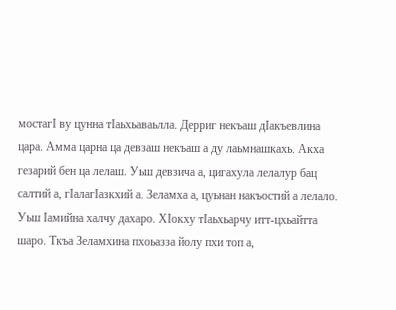мостагI ву цунна тIаьхьаваьлла. Дерриг некъаш дIакъевлина цара. Амма царна ца девзаш некъаш а ду лаьмнашкахь. Акха гезарий бен ца лелаш. Уьш девзича а, цигахула лелалур бац салтий а, гIалагIазкхий а. Зеламха а, цуьнан накъостий а лелало. Уьш Iамийна халчу дахаро. ХIокху тIаьхьарчу итт-цхьайтта шаро. Ткъа Зеламхина пхоьазза йолу пхи топ а,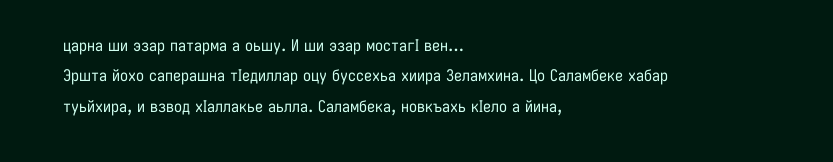царна ши эзар патарма а оьшу. И ши эзар мocтaгI вен…
Эршта йохо саперашна тIедиллар оцу буссехьа хиира Зеламхина. Цо Саламбеке хабар туьйхира, и взвод хIаллакье аьлла. Саламбека, новкъахь кIело а йина,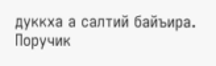дуккха а салтий байъира. Поручик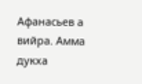Афанасьев а вийра. Амма дукха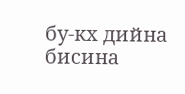бу-кх дийна бисина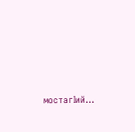мостагIий…